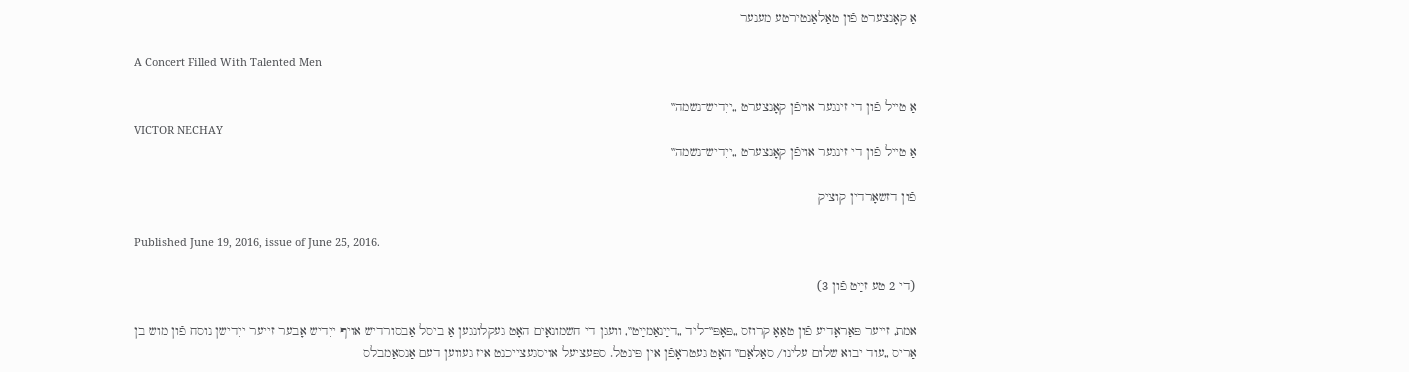אַ קאָנצערט פֿון טאַלאַנטירטע מענער

A Concert Filled With Talented Men

אַ טייל פֿון די זינגער אויפֿן קאָנצערט „ייִדיש־נשמה‟
VICTOR NECHAY
אַ טייל פֿון די זינגער אויפֿן קאָנצערט „ייִדיש־נשמה‟

פֿון דזשאָרדין קוציק

Published June 19, 2016, issue of June 25, 2016.

(די 2 טע זײַט פֿון 3)

אמת, זייער פּאַראָדיע פֿון טאַאָ קרוזס „פּאָפּ‟־ליד „דײַנאַמײַט‟, וועגן די חשמונאָים האָט געקלונגען אַ ביסל אַבסורדיש אויף ייִדיש אָבער זייער ייִדישן נוסח פֿון מוש בן אַריס „עוד יבוא שלום עלינו/ סאַלאַם‟ האָט געטראָפֿן אין פּינטל. ספּעציעל אויסגעצייכנט איז געווען דעם אַנסאַמבלס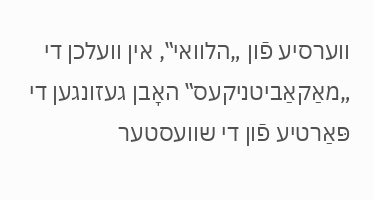ווערסיע פֿון „הלוואי‟, אין וועלכן די „מאַקאַביטניקעס‟ האָבן געזונגען די פּאַרטיע פֿון די שוועסטער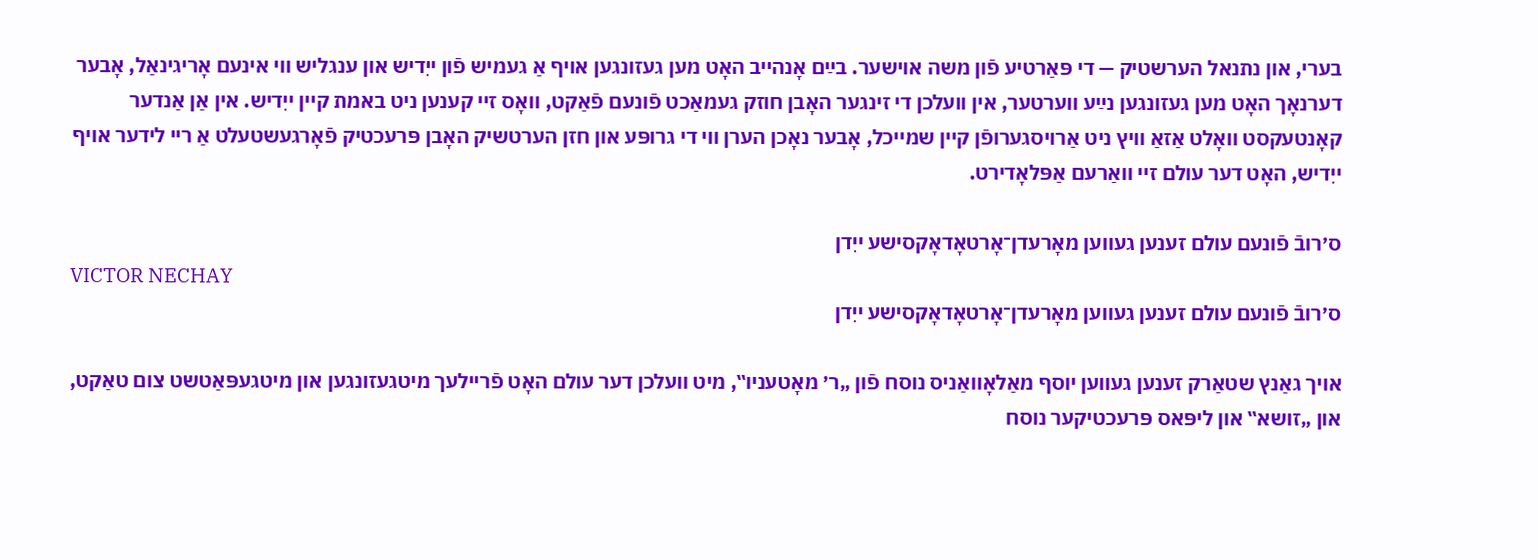בערי, און נתנאל הערשטיק — די פּאַרטיע פֿון משה אוישער. בײַם אָנהייב האָט מען געזונגען אויף אַ געמיש פֿון ייִדיש און ענגליש ווי אינעם אָריגינאַל, אָבער דערנאָך האָט מען געזונגען נײַע ווערטער, אין וועלכן די זינגער האָבן חוזק געמאַכט פֿונעם פֿאַקט, וואָס זיי קענען ניט באמת קיין ייִדיש. אין אַן אַנדער קאָנטעקסט וואָלט אַזאַ וויץ ניט אַרויסגערופֿן קיין שמייכל, אָבער נאָכן הערן ווי די גרופּע און חזן הערטשיק האָבן פּרעכטיק פֿאָרגעשטעלט אַ ריי לידער אויף ייִדיש, האָט דער עולם זיי וואַרעם אַפּלאָדירט.

ס׳רובֿ פֿונעם עולם זענען געווען מאָרעדן־אָרטאָדאָקסישע ייִדן
VICTOR NECHAY
ס׳רובֿ פֿונעם עולם זענען געווען מאָרעדן־אָרטאָדאָקסישע ייִדן

אויך גאַנץ שטאַרק זענען געווען יוסף מאַלאָוואַניס נוסח פֿון „ר׳ מאָטעניו‟, מיט וועלכן דער עולם האָט פֿריילעך מיטגעזונגען און מיטגעפּאַטשט צום טאַקט, און „זושא‟ און ליפּאס פּרעכטיקער נוסח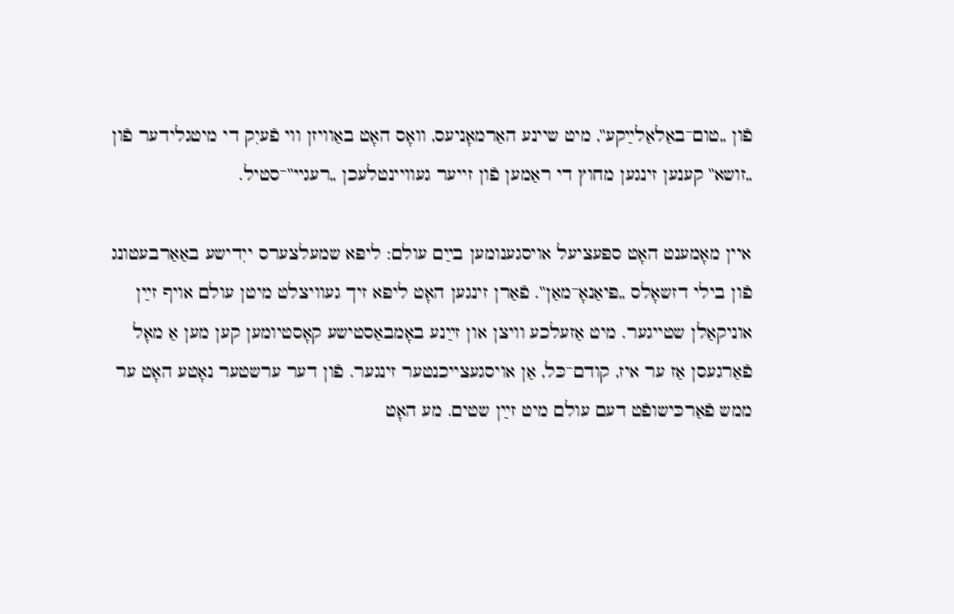פֿון „טום־באַלאַלײַקע‟, מיט שיינע האַרמאָניעס, וואָס האָט באַוויזן ווי פֿעיִק די מיטגלידער פֿון „זושא‟ קענען זינגען מחוץ די ראַמען פֿון זייער געוויינטלעכן „רעגיי‟־סטיל.

איין מאָמענט האָט ספּעציעל אויסגענומען בײַם עולם: ליפּא שמעלצערס ייִדישע באַאַרבעטונג פֿון בילי דזשאָלס „פּיאַנאָ־מאַן‟. פֿאַרן זינגען האָט ליפּא זיך געוויצלט מיטן עולם אויף זײַן אוניקאַלן שטייגער. מיט אַזעלכע וויצן און זײַנע באָמבאַסטישע קאָסטיומען קען מען אַ מאָל פֿאַרגעסן אַז ער איז, קודם־כּל, אַן אויסגעצייכנטער זינגער. פֿון דער ערשטער נאָטע האָט ער ממש פֿאַרכּישופֿט דעם עולם מיט זײַן שטים. מע האָט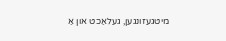מיטגעזונגען, געלאַכט און אַ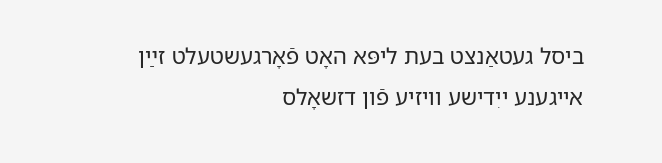ביסל געטאַנצט בעת ליפּא האָט פֿאָרגעשטעלט זײַן אייגענע ייִדישע וויזיע פֿון דזשאָלס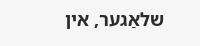שלאַגער, אין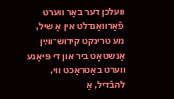וועלכן דער באַר ווערט פֿאַרוואַנדלט אין אַ שיל, מע טרינקט קידוש־ווײַן אַנשטאָט ביר און די פּיאַנע ווערט באַטראַכט ווי, להבֿדיל, אַ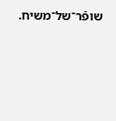שופֿר־של־משיח.